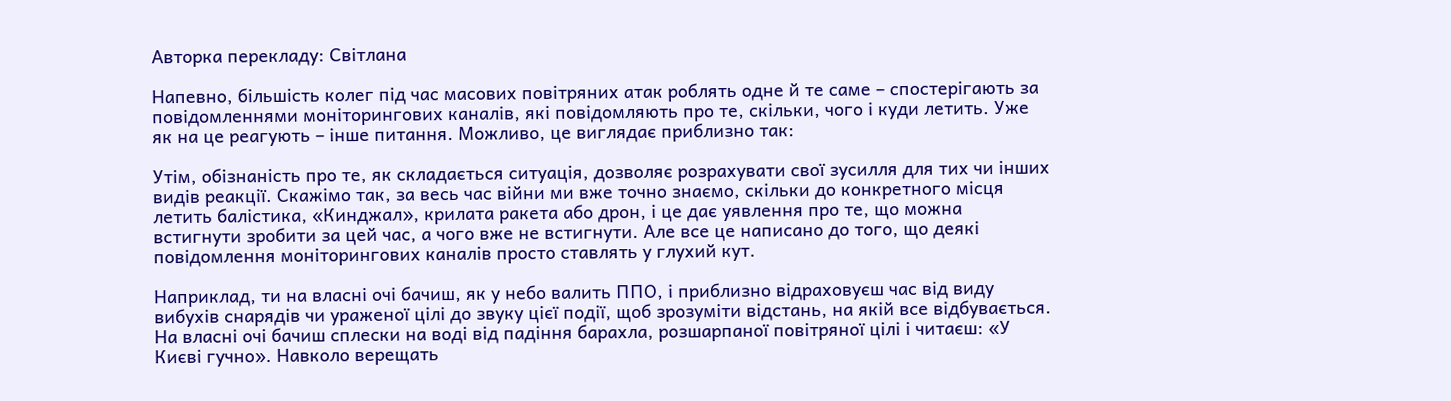Авторка перекладу: Світлана

Напевно, більшість колег під час масових повітряних атак роблять одне й те саме – спостерігають за повідомленнями моніторингових каналів, які повідомляють про те, скільки, чого і куди летить. Уже як на це реагують – інше питання. Можливо, це виглядає приблизно так:

Утім, обізнаність про те, як складається ситуація, дозволяє розрахувати свої зусилля для тих чи інших видів реакції. Скажімо так, за весь час війни ми вже точно знаємо, скільки до конкретного місця летить балістика, «Кинджал», крилата ракета або дрон, і це дає уявлення про те, що можна встигнути зробити за цей час, а чого вже не встигнути. Але все це написано до того, що деякі повідомлення моніторингових каналів просто ставлять у глухий кут.

Наприклад, ти на власні очі бачиш, як у небо валить ППО, і приблизно відраховуєш час від виду вибухів снарядів чи ураженої цілі до звуку цієї події, щоб зрозуміти відстань, на якій все відбувається. На власні очі бачиш сплески на воді від падіння барахла, розшарпаної повітряної цілі і читаєш: «У Києві гучно». Навколо верещать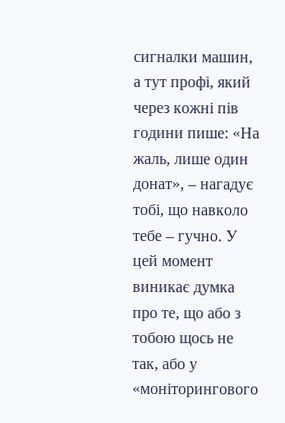сигналки машин, а тут профі, який через кожні пів години пише: «На жаль, лише один донат», – нагадує тобі, що навколо тебе – гучно. У цей момент виникає думка про те, що або з тобою щось не так, або у «моніторингового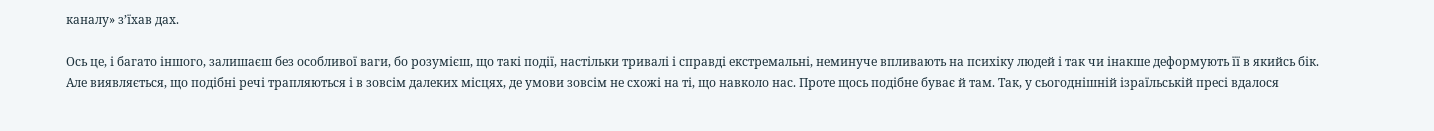каналу» з’їхав дах.

Ось це, і багато іншого, залишаєш без особливої ваги, бо розумієш, що такі події, настільки тривалі і справді екстремальні, неминуче впливають на психіку людей і так чи інакше деформують її в якийсь бік. Але виявляється, що подібні речі трапляються і в зовсім далеких місцях, де умови зовсім не схожі на ті, що навколо нас. Проте щось подібне буває й там. Так, у сьогоднішній ізраїльській пресі вдалося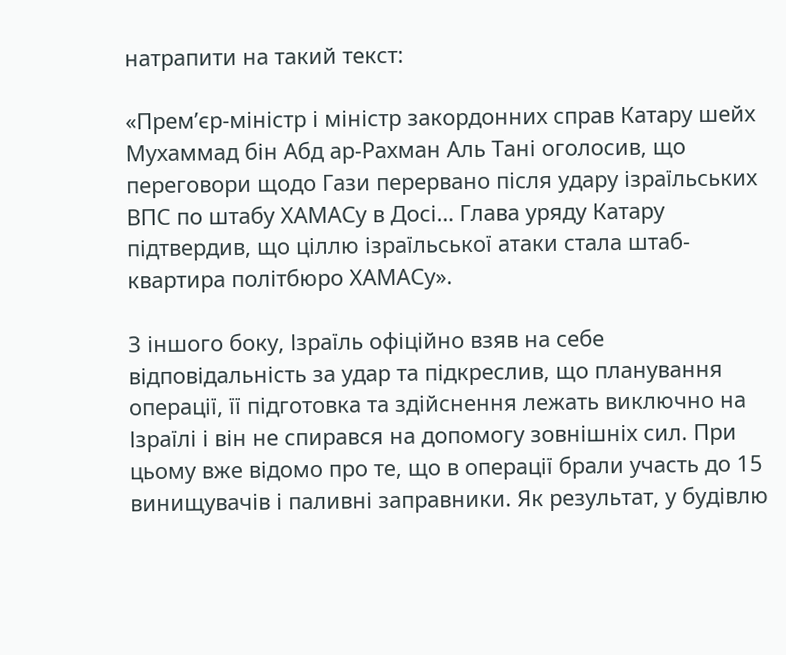натрапити на такий текст:

«Прем’єр-міністр і міністр закордонних справ Катару шейх Мухаммад бін Абд ар-Рахман Аль Тані оголосив, що переговори щодо Гази перервано після удару ізраїльських ВПС по штабу ХАМАСу в Досі… Глава уряду Катару підтвердив, що ціллю ізраїльської атаки стала штаб-квартира політбюро ХАМАСу».

З іншого боку, Ізраїль офіційно взяв на себе відповідальність за удар та підкреслив, що планування операції, її підготовка та здійснення лежать виключно на Ізраїлі і він не спирався на допомогу зовнішніх сил. При цьому вже відомо про те, що в операції брали участь до 15 винищувачів і паливні заправники. Як результат, у будівлю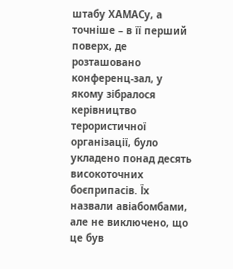штабу ХАМАСу, а точніше – в її перший поверх, де розташовано конференц-зал, у якому зібралося керівництво терористичної організації, було укладено понад десять високоточних боєприпасів. Їх назвали авіабомбами, але не виключено, що це був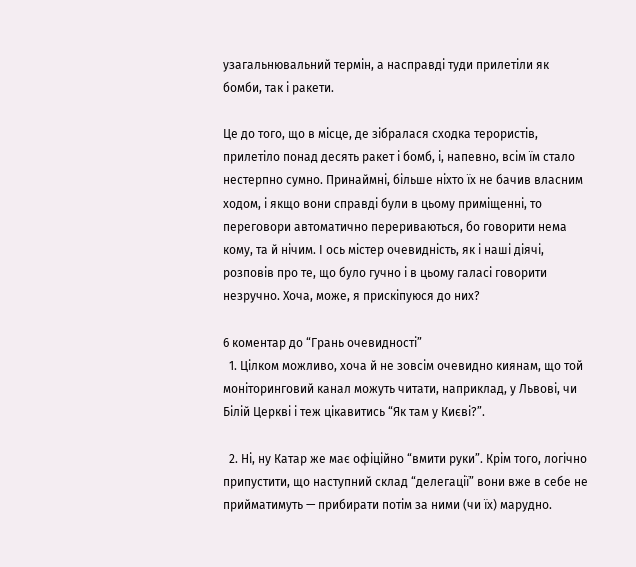узагальнювальний термін, а насправді туди прилетіли як бомби, так і ракети.

Це до того, що в місце, де зібралася сходка терористів, прилетіло понад десять ракет і бомб, і, напевно, всім їм стало нестерпно сумно. Принаймні, більше ніхто їх не бачив власним ходом, і якщо вони справді були в цьому приміщенні, то переговори автоматично перериваються, бо говорити нема кому, та й нічим. І ось містер очевидність, як і наші діячі, розповів про те, що було гучно і в цьому галасі говорити незручно. Хоча, може, я прискіпуюся до них?

6 коментар до “Грань очевидності”
  1. Цілком можливо, хоча й не зовсім очевидно киянам, що той моніторинговий канал можуть читати, наприклад, у Львові, чи Білій Церкві і теж цікавитись “Як там у Києві?”.

  2. Ні, ну Катар же має офіційно “вмити руки”. Крім того, логічно припустити, що наступний склад “делегації” вони вже в себе не прийматимуть — прибирати потім за ними (чи їх) марудно.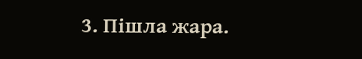3. Пішла жара.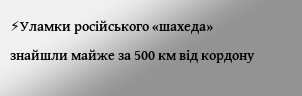⚡Уламки російського «шахеда» знайшли майже за 500 км від кордону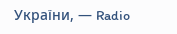України, — Radio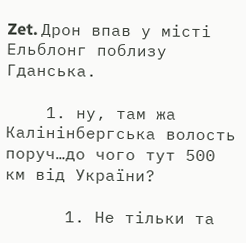Zet. Дрон впав у місті Ельблонг поблизу Гданська.

    1. ну, там жа Калінінбергська волость поруч…до чого тут 500 км від України?

      1. Не тільки та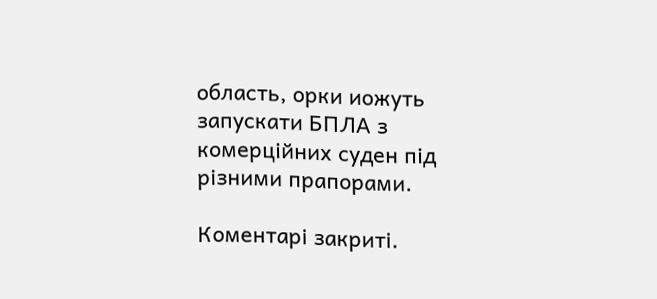область, орки иожуть запускати БПЛА з комерційних суден під різними прапорами.

Коментарі закриті.